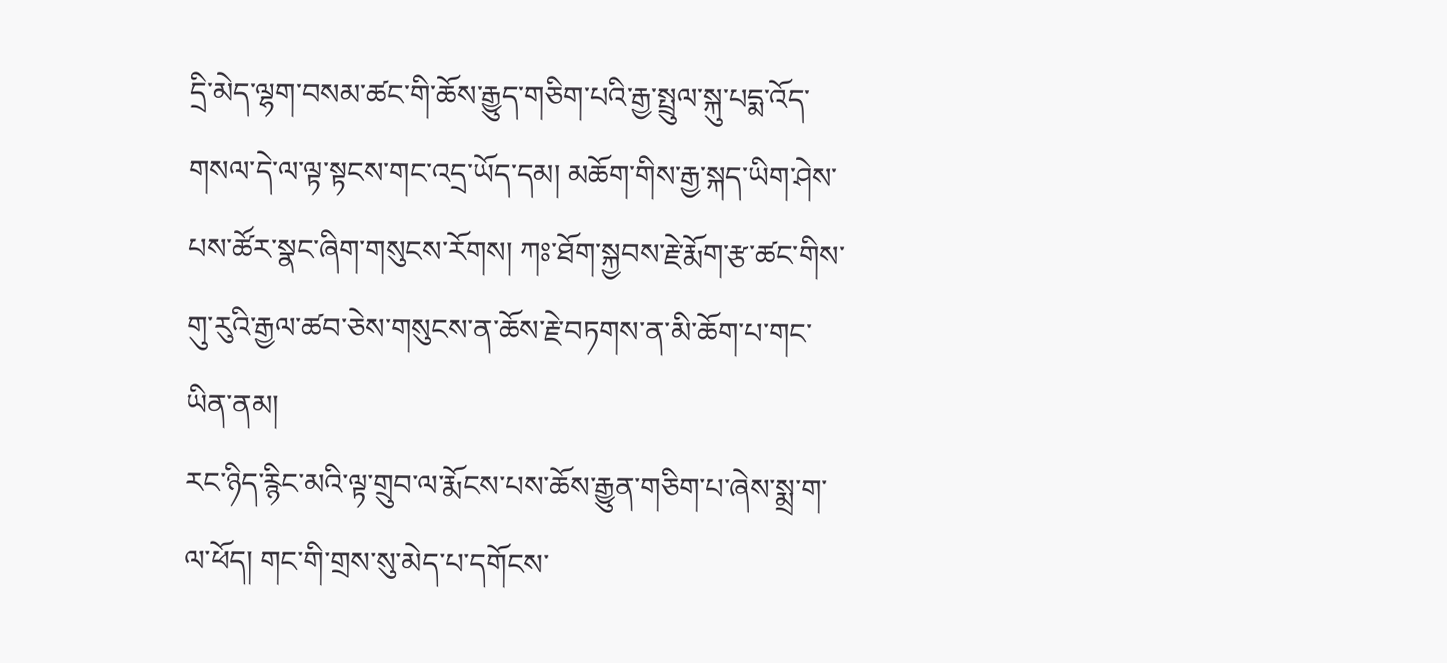དྲི་མེད་ལྷག་བསམ་ཚང་གི་ཆོས་རྒྱུད་གཅིག་པའི་རྒྱ་སྤྲུལ་སྐུ་པདྨ་འོད་གསལ་དེ་ལ་ལྟ་སྟངས་གང་འདྲ་ཡོད་དམ། མཆོག་གིས་རྒྱ་སྐད་ཡིག་ཤེས་པས་ཚོར་སྣང་ཞིག་གསུངས་རོགས། ཀཿ་ཐོག་སྐྱབས་རྗེ་རྨོག་རྩ་ཚང་གིས་གུ་རུའི་རྒྱལ་ཚབ་ཅེས་གསུངས་ན་ཆོས་རྗེ་བཏགས་ན་མི་ཆོག་པ་གང་ཡིན་ནམ།
རང་ཉིད་རྙིང་མའི་ལྟ་གྲུབ་ལ་རྨོངས་པས་ཆོས་རྒྱུན་གཅིག་པ་ཞེས་སྨྲ་ག་ལ་ཕོད། གང་གི་གྲས་སུ་མེད་པ་དགོངས་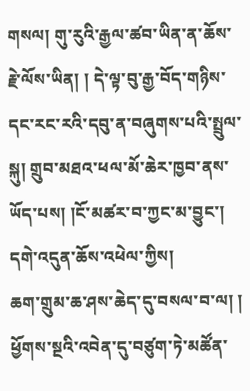གསལ། གུ་རུའི་རྒྱལ་ཚབ་ཡིན་ན་ཆོས་རྗེ་ལོས་ཡིན། ། དེ་ལྟ་བུ་རྒྱ་བོད་གཉིས་དང་རང་རའི་དབུ་ན་བཞུགས་པའི་སྤྲུལ་སྐུ། གྲུབ་མཐའ་ཕལ་མོ་ཆེར་ཁྱབ་ནས་ཡོད་པས། །ངོ་མཚར་བ་ཀྱང་མ་བྱུང་། དགེ་འདུན་ཆོས་འཕེལ་ཀྱིས།
ཆག་གྲུམ་ཆ་ཤས་ཆེད་དུ་བསལ་བ་ལ། །
ཕྱོགས་སྔའི་འབེན་དུ་བཙུག་ཏེ་མཚོན་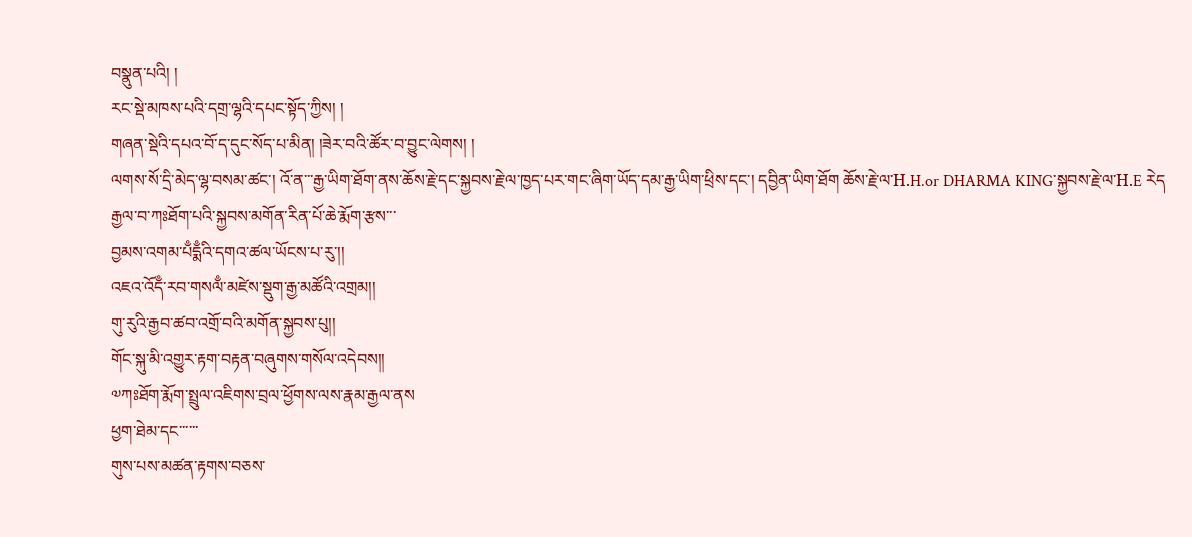བསྣུན་པའི། །
རང་སྡེ་མཁས་པའི་དགྲ་ལྷའི་དཔང་སྟོད་ཀྱིས། །
གཞན་སྡེའི་དཔའ་བོ་ད་དུང་སོད་པ་མིན། །ཟེར་བའི་ཚོར་བ་བྱུང་ལེགས། །
ལགས་སོ་དྲི་མེད་ལྷ་བསམ་ཚང་། འོ་ན་་་རྒྱ་ཡིག་ཐོག་ནས་ཆོས་རྗེ་དང་སྐྱབས་རྗེ་ལ་ཁྱད་པར་གང་ཞིག་ཡོད་དམ་རྒྱ་ཡིག་ཕྲིས་དང་། དབྱིན་ཡིག་ཐོག ཆོས་རྗེ་ལ་H.H.or DHARMA KING་སྐྱབས་རྗེ་ལ་H.E རེད
རྒྱལ་བ་ཀཿཐོག་པའི་སྐྱབས་མགོན་རིན་པོ་ཆེ་རྨོག་རྩས་་་
བྱམས་འགམ་པྃདྨྃའི་དགའ་ཚལ་ཡོངས་པ་རུ་།།
འཇའ་འོདྃ་རབ་གསལྃ་མཛེས་སྡུག་རྒྱ་མཚོའི་འགྲམ།།
གུ་རུའི་རྒྱབ་ཚབ་འགྲོ་བའི་མགོན་སྐྱབས་པུ།།
གོང་སྐུ་མི་འགྱུར་རྟག་བརྟན་བཞུགས་གསོལ་འདེབས།།
༧ཀཿཐོག་རྨོག་སྤྲུལ་འཇིགས་བྲལ་ཕྱོགས་ལས་རྣམ་རྒྱལ་ནས
ཕྱག་ཐེམ་དང་་་་་་
གུས་པས་མཚན་རྟགས་བཅས་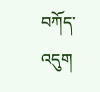བཀོད་འདུག